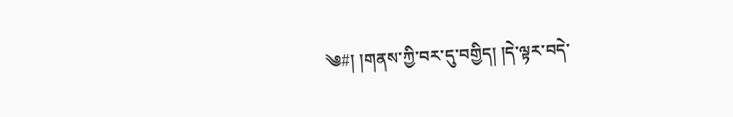༄#། །གནས་ཀྱི་བར་དུ་བགྱིད། །དེ་ལྟར་བདེ་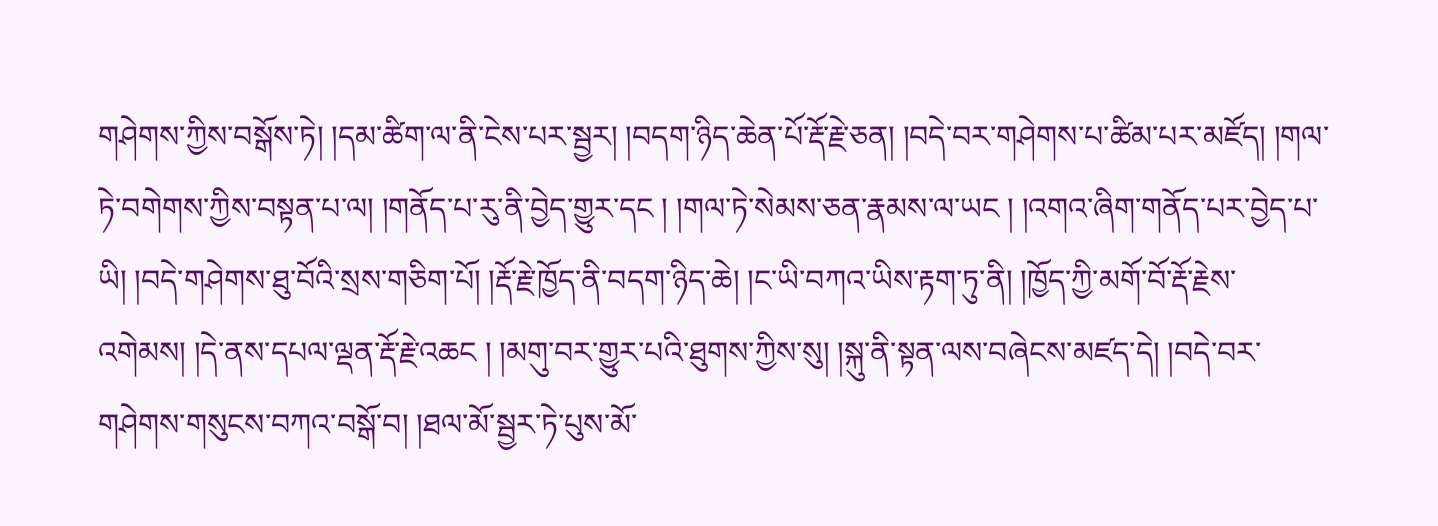གཤེགས་ཀྱིས་བསྒོས་ཏེ། །དམ་ཚིག་ལ་ནི་ངེས་པར་སྦྱར། །བདག་ཉིད་ཆེན་པོ་རྡོ་རྗེ་ཅན། །བདེ་བར་གཤེགས་པ་ཚིམ་པར་མཛོད། །གལ་ཏེ་བགེགས་ཀྱིས་བསྟན་པ་ལ། །གནོད་པ་རུ་ནི་བྱེད་གྱུར་དང ། །གལ་ཏེ་སེམས་ཅན་རྣམས་ལ་ཡང ། །འགའ་ཞིག་གནོད་པར་བྱེད་པ་ཡི། །བདེ་གཤེགས་ཐུ་བོའི་སྲས་གཅིག་པོ། །རྡོ་རྗེ་ཁྱོད་ནི་བདག་ཉིད་ཆེ། །ང་ཡི་བཀའ་ཡིས་རྟག་ཏུ་ནི། །ཁྱོད་ཀྱི་མགོ་བོ་རྡོ་རྗེས་འགེམས། །དེ་ནས་དཔལ་ལྡན་རྡོ་རྗེ་འཆང ། །མགུ་བར་གྱུར་པའི་ཐུགས་ཀྱིས་སུ། །སྐུ་ནི་སྟན་ལས་བཞེངས་མཛད་དེ། །བདེ་བར་གཤེགས་གསུངས་བཀའ་བསྒོ་བ། །ཐལ་མོ་སྦྱར་ཏེ་པུས་མོ་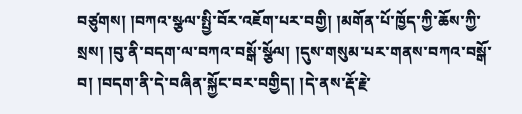བཙུགས། །བཀའ་སྩལ་སྤྱི་བོར་འཇོག་པར་བགྱི། །མགོན་པོ་ཁྱོད་ཀྱི་ཆོས་ཀྱི་སྲས། །བུ་ནི་བདག་ལ་བཀའ་བསྒོ་སྩོལ། །དུས་གསུམ་པར་གནས་བཀའ་བསྒོ་བ། །བདག་ནི་དེ་བཞིན་སྐྱོང་བར་བགྱིད། །དེ་ནས་རྡོ་རྗེ་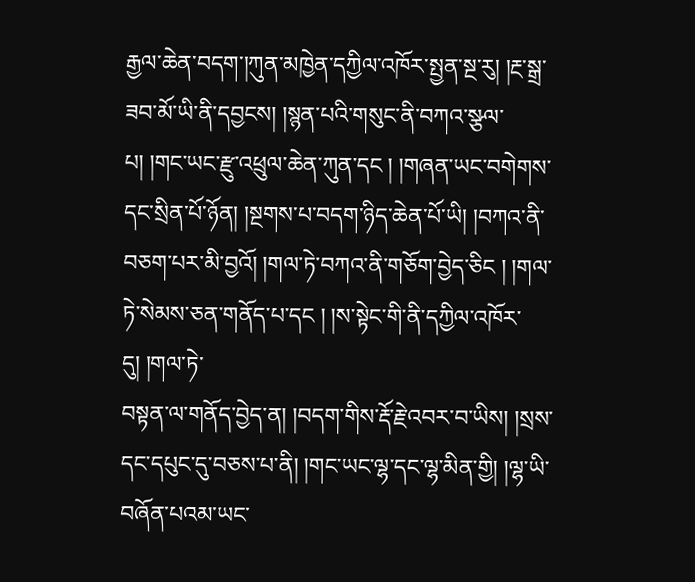རྒྱལ་ཆེན་བདག་།ཀུན་མཁྱེན་དཀྱིལ་འཁོར་སྤྱན་སྔ་རུ། །རྔ་སྒྲ་ཟབ་མོ་ཡི་ནི་དབྱངས། །སྙན་པའི་གསུང་ནི་བཀའ་སྩལ་པ། །གང་ཡང་རྫུ་འཕྲུལ་ཆེན་ཀུན་དང ། །གཞན་ཡང་བགེགས་དང་སྲིན་པོ་ཉོན། །སྔགས་པ་བདག་ཉིད་ཆེན་པོ་ཡི། །བཀའ་ནི་བཅག་པར་མི་བྱའོ། །གལ་ཏེ་བཀའ་ནི་གཅོག་བྱེད་ཅིང ། །གལ་ཏེ་སེམས་ཅན་གནོད་པ་དང ། །ས་སྟེང་གི་ནི་དཀྱིལ་འཁོར་དུ། །གལ་ཏེ་
བསྟན་ལ་གནོད་བྱེད་ན། །བདག་གིས་རྡོ་རྗེ་འབར་བ་ཡིས། །སྲས་དང་དཔུང་དུ་བཅས་པ་ནི། །གང་ཡང་ལྷ་དང་ལྷ་མིན་གྱི། །ལྷ་ཡི་བཞོན་པའམ་ཡང་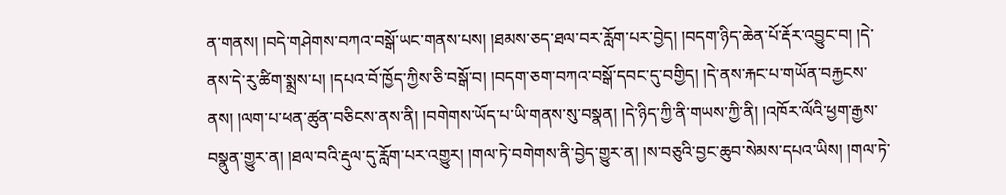ན་གནས། །བདེ་གཤེགས་བཀའ་བསྒོ་ཡང་གནས་པས། །ཐམས་ཅད་ཐལ་བར་རློག་པར་བྱེད། །བདག་ཉིད་ཆེན་པོ་རྡོར་འབྱུང་བ། །དེ་ནས་དེ་རུ་ཚིག་སྨྲས་པ། །དཔའ་བོ་ཁྱོད་ཀྱིས་ཅི་བསྒོ་བ། །བདག་ཅག་བཀའ་བསྒོ་དབང་དུ་བགྱིད། །དེ་ནས་རྐང་པ་གཡོན་བརྐྱངས་ནས། །ལག་པ་ཕན་ཚུན་བཅིངས་ནས་ནི། །བགེགས་ཡོད་པ་ཡི་གནས་སུ་བསྣན། །དེ་ཉིད་ཀྱི་ནི་གཡས་ཀྱི་ནི། །འཁོར་ལོའི་ཕྱག་རྒྱས་བསྣུན་གྱུར་ན། །ཐལ་བའི་རྡུལ་དུ་རློག་པར་འགྱུར། །གལ་ཏེ་བགེགས་ནི་བྱེད་གྱུར་ན། །ས་བཅུའི་བྱང་ཆུབ་སེམས་དཔའ་ཡིས། །གལ་ཏེ་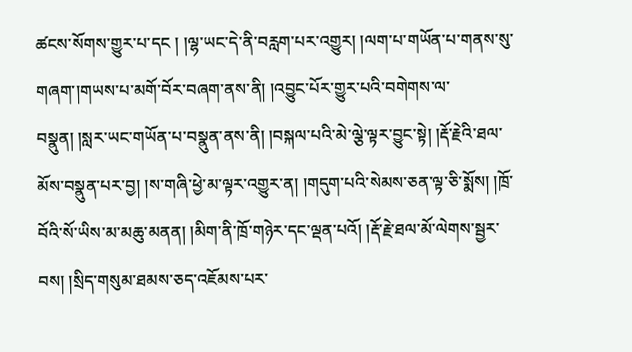ཚངས་སོགས་གྱུར་པ་དང ། །ལྷ་ཡང་དེ་ནི་བརླག་པར་འགྱུར། །ལག་པ་གཡོན་པ་གནས་སུ་གཞག་།གཡས་པ་མགོ་བོར་བཞག་ནས་ནི། །འབྱུང་པོར་གྱུར་པའི་བགེགས་ལ་བསྣུན། །སླར་ཡང་གཡོན་པ་བསྣུན་ནས་ནི། །བསྐལ་པའི་མེ་ལྕེ་ལྟར་བྱུང་སྟེ། །རྡོ་རྗེའི་ཐལ་མོས་བསྣུན་པར་བྱ། །ས་གཞི་ཕྱེ་མ་ལྟར་འགྱུར་ན། །གདུག་པའི་སེམས་ཅན་ལྟ་ཅི་སྨོས། །ཁྲོ་བོའི་སོ་ཡིས་མ་མཆུ་མནན། །མིག་ནི་ཁྲོ་གཉེར་དང་ལྡན་པའོ། །རྡོ་རྗེ་ཐལ་མོ་ལེགས་སྦྱར་བས། །སྲིད་གསུམ་ཐམས་ཅད་འཇོམས་པར་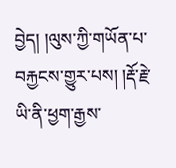བྱེད། །ལུས་ཀྱི་གཡོན་པ་བརྐྱངས་གྱུར་པས། །རྡོ་རྗེ་ཡི་ནི་ཕྱག་རྒྱས་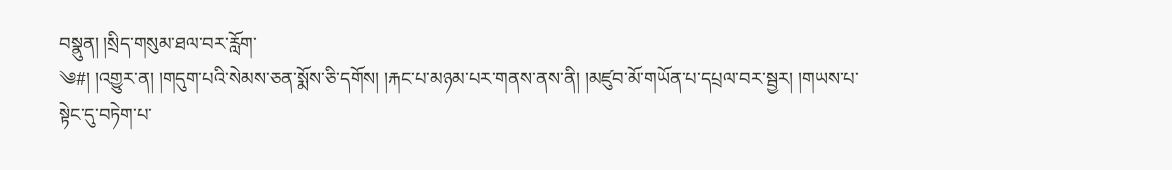བསྣུན། །སྲིད་གསུམ་ཐལ་བར་རློག་
༄#། །འགྱུར་ན། །གདུག་པའི་སེམས་ཅན་སྨོས་ཅི་དགོས། །རྐང་པ་མཉམ་པར་གནས་ནས་ནི། །མཛུབ་མོ་གཡོན་པ་དཔྲལ་བར་སྦྱར། །གཡས་པ་སྟེང་དུ་བཏེག་པ་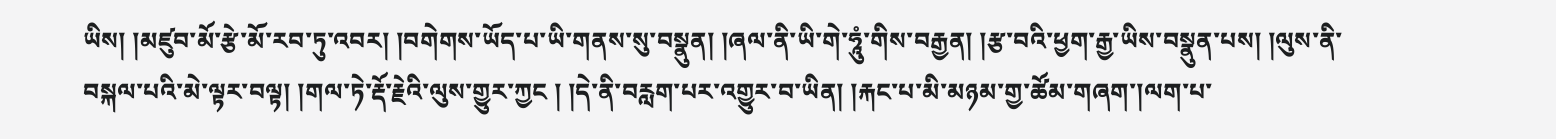ཡིས། །མཛུབ་མོ་རྩེ་མོ་རབ་ཏུ་འབར། །བགེགས་ཡོད་པ་ཡི་གནས་སུ་བསྣུན། །ཞལ་ནི་ཡི་གེ་ཧཱུཾ་གིས་བརྒྱན། །རྩ་བའི་ཕྱག་རྒྱ་ཡིས་བསྣུན་པས། །ལུས་ནི་བསྐལ་པའི་མེ་ལྟར་བལྟ། །གལ་ཏེ་རྡོ་རྗེའི་ལུས་གྱུར་ཀྱང ། །དེ་ནི་བརླག་པར་འགྱུར་བ་ཡིན། །རྐང་པ་མི་མཉམ་གྱ་ཚོམ་གཞག་།ལག་པ་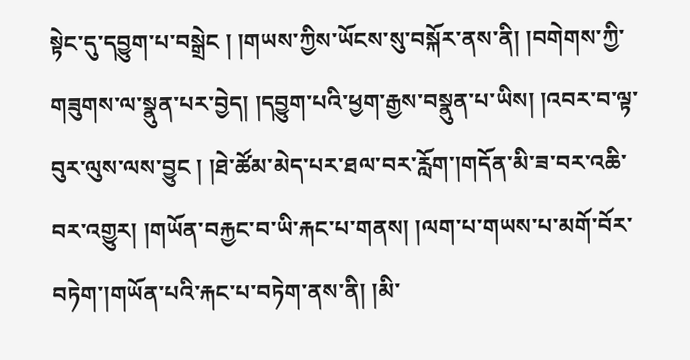སྟེང་དུ་དབྱུག་པ་བསྒྲེང ། །གཡས་ཀྱིས་ཡོངས་སུ་བསྐོར་ནས་ནི། །བགེགས་ཀྱི་གཟུགས་ལ་སྣུན་པར་བྱེད། །དབྱུག་པའི་ཕྱག་རྒྱས་བསྣུན་པ་ཡིས། །འབར་བ་ལྟ་བུར་ལུས་ལས་བྱུང ། །ཐེ་ཚོམ་མེད་པར་ཐལ་བར་རློག་།གདོན་མི་ཟ་བར་འཆི་བར་འགྱུར། །གཡོན་བརྐྱང་བ་ཡི་རྐང་པ་གནས། །ལག་པ་གཡས་པ་མགོ་བོར་བཏེག་།གཡོན་པའི་རྐང་པ་བཏེག་ནས་ནི། །མི་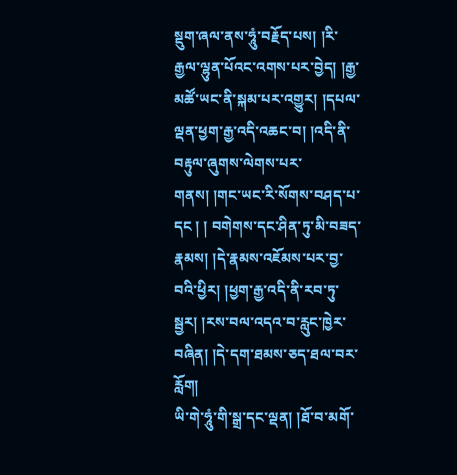སྡུག་ཞལ་ནས་ཧཱུཾ་བརྗོད་པས། །རི་རྒྱལ་ལྷུན་པོའང་འགས་པར་བྱེད། །རྒྱ་མཚོ་ཡང་ནི་སྐམ་པར་འགྱུར། །དཔལ་ལྡན་ཕྱག་རྒྱ་འདི་འཆང་བ། །འདི་ནི་བརྟུལ་ཞུགས་ལེགས་པར་གནས། །གང་ཡང་རི་སོགས་བཤད་པ་དང ། ། བགེགས་དང་ཤིན་ཏུ་མི་བཟད་རྣམས། །དེ་རྣམས་འཇོམས་པར་བྱ་བའི་ཕྱིར། །ཕྱག་རྒྱ་འདི་ནི་རབ་ཏུ་སྦྱར། །རས་བལ་འདའ་བ་རླུང་ཁྱེར་བཞིན། །དེ་དག་ཐམས་ཅད་ཐལ་བར་རློག།
ཡི་གེ་ཧཱུཾ་གི་སྒྲ་དང་ལྡན། །ཐོ་བ་མགོ་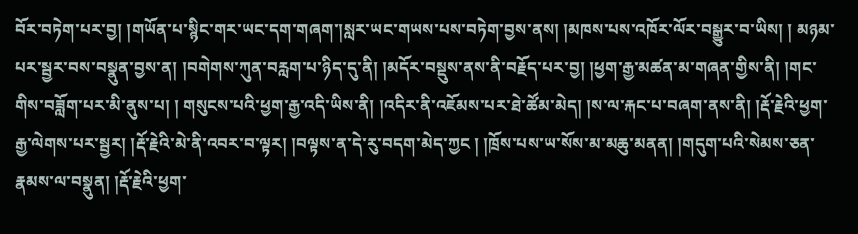བོར་བཏེག་པར་བྱ། །གཡོན་པ་སྙིང་གར་ཡང་དག་གཞག་།སླར་ཡང་གཡས་པས་བཏེག་བྱས་ནས། །མཁས་པས་འཁོར་ལོར་བསྒྱུར་བ་ཡིས། ། མཉམ་པར་སྦྱར་བས་བསྣུན་བྱས་ན། །བགེགས་ཀུན་བརླག་པ་ཉིད་དུ་ནི། །མདོར་བསྡུས་ནས་ནི་བརྗོད་པར་བྱ། །ཕྱག་རྒྱ་མཚན་མ་གཞན་གྱིས་ནི། །གང་གིས་བཟློག་པར་མི་ནུས་པ། ། གསུངས་པའི་ཕྱག་རྒྱ་འདི་ཡིས་ནི། །འདིར་ནི་འཇོམས་པར་ཐེ་ཚོམ་མེད། །ས་ལ་རྐང་པ་བཞག་ནས་ནི། །རྡོ་རྗེའི་ཕྱག་རྒྱ་ལེགས་པར་སྦྱར། །རྡོ་རྗེའི་མེ་ནི་འབར་བ་ལྟར། །བལྟས་ན་དེ་རུ་བདག་མེད་ཀྱང ། །ཁྲོས་པས་ཡ་སོས་མ་མཆུ་མནན། །གདུག་པའི་སེམས་ཅན་རྣམས་ལ་བསྣུན། །རྡོ་རྗེའི་ཕྱག་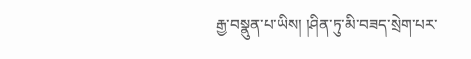རྒྱ་བསྣུན་པ་ཡིས། །ཤིན་ཏུ་མི་བཟད་སྲེག་པར་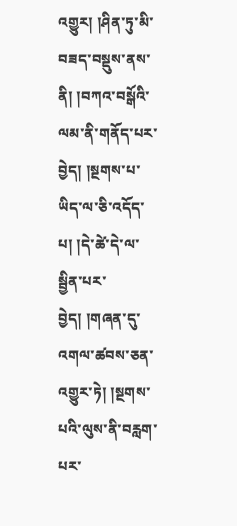འགྱུར། །ཤིན་ཏུ་མི་བཟད་བསྡུས་ནས་ནི། །བཀའ་བསྒོའི་ལམ་ནི་གནོད་པར་བྱེད། །སྔགས་པ་ཡིད་ལ་ཅི་འདོད་པ། །དེ་ཚེ་དེ་ལ་སྦྱིན་པར་བྱེད། །གཞན་དུ་འགལ་ཚབས་ཅན་འགྱུར་ཏེ། །སྔགས་པའི་ལུས་ནི་བརླག་པར་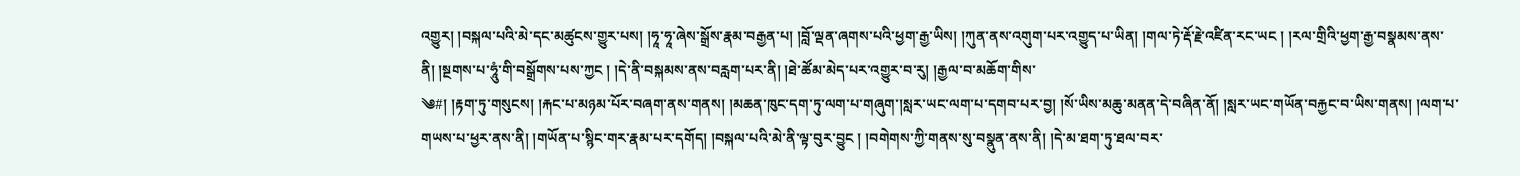འགྱུར། །བསྐལ་པའི་མེ་དང་མཚུངས་གྱུར་པས། །ཧཱ་ཧཱ་ཞེས་སྒྲོས་རྣམ་བརྒྱན་པ། །བློ་ལྡན་ཞགས་པའི་ཕྱག་རྒྱ་ཡིས། །ཀུན་ནས་འགུག་པར་འགྱུད་པ་ཡིན། །གལ་ཏེ་རྡོ་རྗེ་འཛིན་རང་ཡང ། །རལ་གྲིའི་ཕྱག་རྒྱ་བསྣམས་ནས་ནི། །སྔགས་པ་ཧཱུཾ་གི་བསྒྲོགས་པས་ཀྱང ། །དེ་ནི་བསྐམས་ནས་བརླག་པར་ནི། །ཐེ་ཚོམ་མེད་པར་འགྱུར་བ་རུ། །རྒྱལ་བ་མཆོག་གིས་
༄#། །རྟག་ཏུ་གསུངས། །རྐང་པ་མཉམ་པོར་བཞག་ནས་གནས། །མཆན་ཁུང་དག་ཏུ་ལག་པ་གཞུག་།སླར་ཡང་ལག་པ་དགབ་པར་བྱ། །སོ་ཡིས་མཆུ་མནན་དེ་བཞིན་ནོ། །སླར་ཡང་གཡོན་བརྐྱང་བ་ཡིས་གནས། །ལག་པ་གཡས་པ་ཕྱར་ནས་ནི། །གཡོན་པ་སྙིང་གར་རྣམ་པར་དགོད། །བསྐལ་པའི་མེ་ནི་ལྟ་བུར་བྱུང ། །བགེགས་ཀྱི་གནས་སུ་བསྣུན་ནས་ནི། །དེ་མ་ཐག་ཏུ་ཐལ་བར་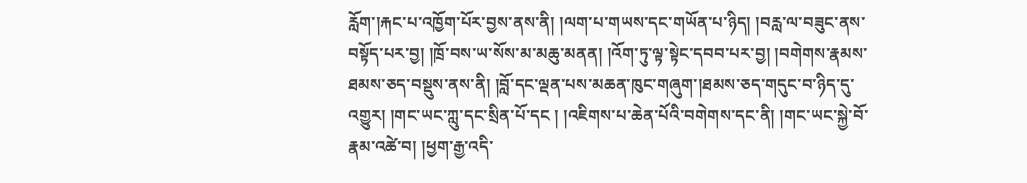རློག་།རྐང་པ་འཁྱོག་པོར་བྱས་ནས་ནི། །ལག་པ་གཡས་དང་གཡོན་པ་ཉིད། །བརླ་ལ་བཟུང་ནས་བསྟོད་པར་བྱ། །ཁྲོ་བས་ཡ་སོས་མ་མཆུ་མནན། །འོག་ཏུ་ལྟ་སྟེང་དབབ་པར་བྱ། །བགེགས་རྣམས་ཐམས་ཅད་བསྡུས་ནས་ནི། །བློ་དང་ལྡན་པས་མཆན་ཁུང་གཞུག་།ཐམས་ཅད་གདུང་བ་ཉིད་དུ་འགྱུར། །གང་ཡང་ཀླུ་དང་སྲིན་པོ་དང ། །འཇིགས་པ་ཆེན་པོའི་བགེགས་དང་ནི། །གང་ཡང་སྐྱེ་བོ་རྣམ་འཚེ་བ། །ཕྱག་རྒྱ་འདི་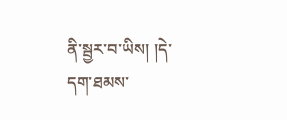ནི་སྦྱར་བ་ཡིས། །དེ་དག་ཐམས་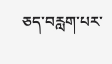ཅད་བརླག་པར་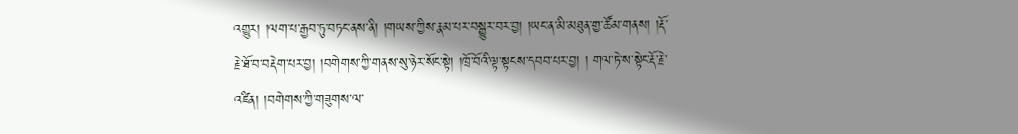འགྱུར། །ལག་པ་རྒྱབ་ཏུ་བཏང་ནས་ནི། །གཡས་ཀྱིས་རྣམ་པར་བསྒྱུར་བར་བྱ། །ཡང་ན་མི་མཐུན་གྱ་ཚོམ་གནས། །རྡོ་རྗེ་ཐོ་བ་བརྡེག་པར་བྱ། །བགེགས་ཀྱི་གནས་སུ་ཉེར་སོང་སྟེ། །ཁྲོ་བོའི་ལྟ་སྟངས་དབབ་པར་བྱ། ། གལ་ཏེ་ས་སྟེང་རྡོ་རྗེ་འཛིན། །བགེགས་ཀྱི་གཟུགས་ལ་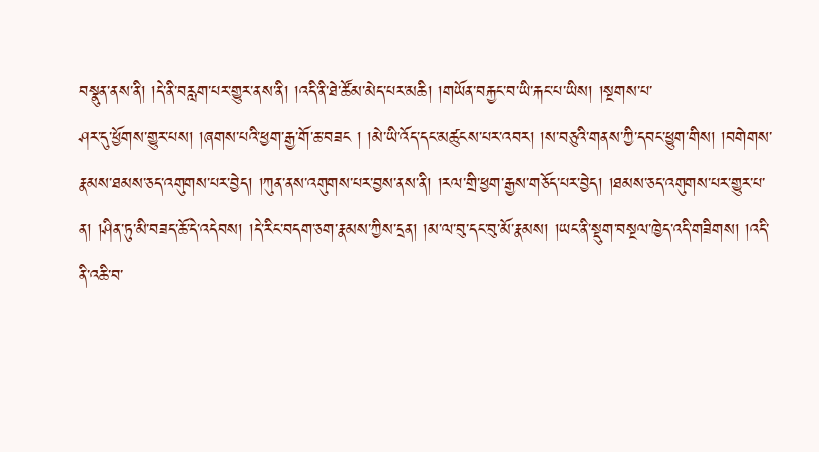བསྣུན་ནས་ནི། །དེ་ནི་བརླག་པར་གྱུར་ནས་ནི། །འདི་ནི་ཐེ་ཚོམ་མེད་པར་མཆི། །གཡོན་བརྐྱང་བ་ཡི་རྐང་པ་ཡིས། །སྔགས་པ་
ཤར་དུ་ཕྱོགས་གྱུར་པས། །ཞགས་པའི་ཕྱག་རྒྱ་གོ་ཆ་བཟང ། །མེ་ཡི་འོད་དང་མཚུངས་པར་འབར། །ས་བཅུའི་གནས་ཀྱི་དབང་ཕྱུག་གིས། །བགེགས་རྣམས་ཐམས་ཅད་འགུགས་པར་བྱེད། །ཀུན་ནས་འགུགས་པར་བྱས་ནས་ནི། །རལ་གྲི་ཕྱག་རྒྱས་གཅོད་པར་བྱེད། །ཐམས་ཅད་འགུགས་པར་གྱུར་པ་ན། །ཤིན་ཏུ་མི་བཟད་ཆོ་དེ་འདེབས། །དེ་རིང་བདག་ཅག་རྣམས་ཀྱིས་དྲན། །མ་ལ་བུ་དང་བུ་མོ་རྣམས། །ཡང་ནི་སྡུག་བསྔལ་ཁྱེད་འདི་གཟིགས། །འདི་ནི་འཆི་བ་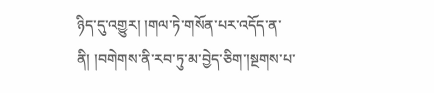ཉིད་དུ་འགྱུར། །གལ་ཏེ་གསོན་པར་འདོད་ན་ནི། །བགེགས་ནི་རབ་ཏུ་མ་བྱེད་ཅིག་།སྔགས་པ་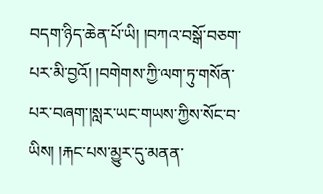བདག་ཉིད་ཆེན་པོ་ཡི། །བཀའ་བསྒོ་བཅག་པར་མི་བྱའོ། །བགེགས་ཀྱི་ལག་ཏུ་གསོན་པར་བཞག་།སླར་ཡང་གཡས་ཀྱིས་སོང་བ་ཡིས། །རྐང་པས་མྱུར་དུ་མནན་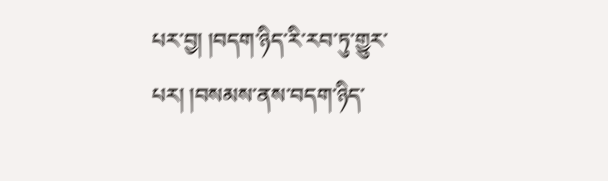པར་བྱ། །བདག་ཉིད་རི་རབ་ཏུ་གྱུར་པར། །བསམས་ནས་བདག་ཉིད་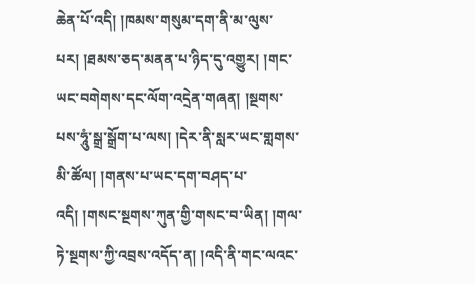ཆེན་པོ་འདི། །ཁམས་གསུམ་དག་ནི་མ་ལུས་པར། །ཐམས་ཅད་མནན་པ་ཉིད་དུ་འགྱུར། །གང་ཡང་བགེགས་དང་ལོག་འདྲེན་གཞན། །སྔགས་པས་ཧཱུཾ་སྒྲ་སྒྲོག་པ་ལས། །དེར་ནི་སླར་ཡང་གླགས་མི་ཚོལ། །གནས་པ་ཡང་དག་བཤད་པ་འདི། །གསང་སྔགས་ཀུན་གྱི་གསང་བ་ཡིན། །གལ་ཏེ་སྔགས་ཀྱི་འབྲས་འདོད་ན། །འདི་ནི་གང་ལའང་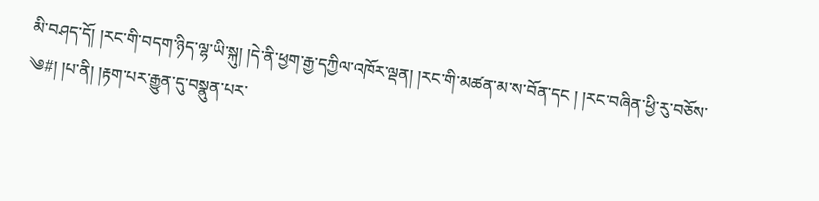མི་བཤད་དོ། །རང་གི་བདག་ཉིད་ལྷ་ཡི་སྐུ། །དེ་ནི་ཕྱག་རྒྱ་དཀྱིལ་འཁོར་ལྡན། །རང་གི་མཚན་མ་ས་བོན་དང ། །རང་བཞིན་ཕྱི་རུ་བཅོས་
༄#། །པ་ནི། །རྟག་པར་རྒྱུན་དུ་བསྣུན་པར་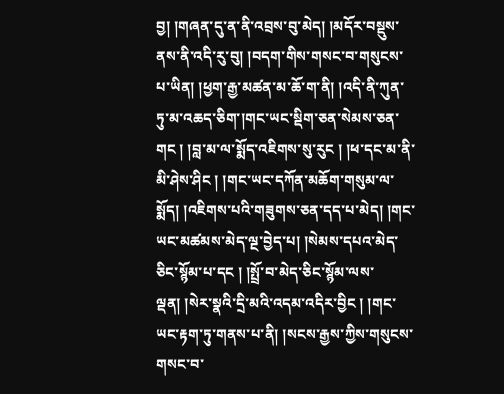བྱ། །གཞན་དུ་ན་ནི་འབྲས་བུ་མེད། །མདོར་བསྡུས་ནས་ནི་འདི་རུ་བུ། །བདག་གིས་གསང་བ་གསུངས་པ་ཡིན། །ཕྱག་རྒྱ་མཚན་མ་ཆོ་ག་ནི། །འདི་ནི་ཀུན་ཏུ་མ་འཆད་ཅིག་།གང་ཡང་སྡིག་ཅན་སེམས་ཅན་གང ། །བླ་མ་ལ་སྨོད་འཇིགས་སུ་རུང ། །ཕ་དང་མ་ནི་མི་ཤེས་ཤིང ། །གང་ཡང་དཀོན་མཆོག་གསུམ་ལ་སྨོད། །འཇིགས་པའི་གཟུགས་ཅན་དད་པ་མེད། །གང་ཡང་མཚམས་མེད་ལྔ་བྱེད་པ། །སེམས་དཔའ་མེད་ཅིང་སྙོམ་པ་དང ། །སྤྲོ་བ་མེད་ཅིང་སྙོམ་ལས་ལྡན། །སེར་སྣའི་དྲི་མའི་འདམ་འདིར་བྱིང ། །གང་ཡང་རྟག་ཏུ་གནས་པ་ནི། །སངས་རྒྱས་ཀྱིས་གསུངས་གསང་བ་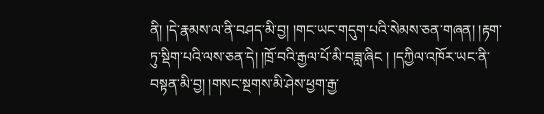ནི། །དེ་རྣམས་ལ་ནི་བཤད་མི་བྱ། །གང་ཡང་གདུག་པའི་སེམས་ཅན་གཞན། །རྟག་ཏུ་སྡིག་པའི་ལས་ཅན་དེ། །ཁྲོ་བའི་རྒྱལ་པོ་མི་བཟླ་ཞིང ། །དཀྱིལ་འཁོར་ཡང་ནི་བསྟན་མི་བྱ། །གསང་སྔགས་མི་ཤེས་ཕྱག་རྒྱ་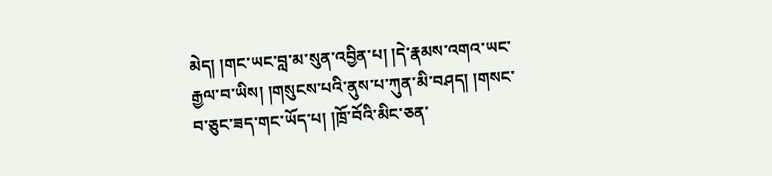མེད། །གང་ཡང་བླ་མ་སུན་འབྱིན་པ། །དེ་རྣམས་འགའ་ཡང་རྒྱལ་བ་ཡིས། །གསུངས་པའི་ནུས་པ་ཀུན་མི་བཤད། །གསང་བ་ཅུང་ཟད་གང་ཡོད་པ། །ཁྲོ་བོའི་མིང་ཅན་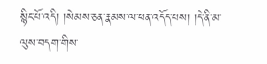སྙིང་པོ་འདི། །སེམས་ཅན་རྣམས་ལ་ཕན་འདོད་པས། །དེ་ནི་མ་ལུས་བདག་གིས་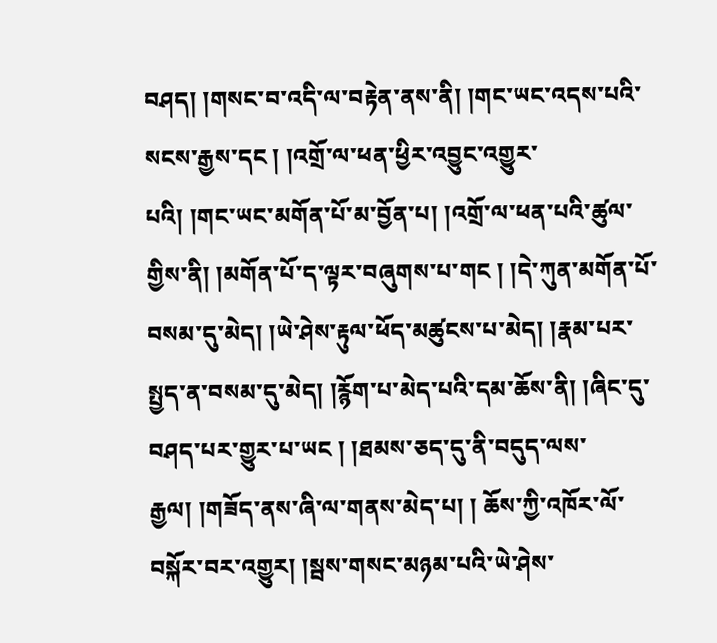བཤད། །གསང་བ་འདི་ལ་བརྟེན་ནས་ནི། །གང་ཡང་འདས་པའི་སངས་རྒྱས་དང ། །འགྲོ་ལ་ཕན་ཕྱིར་འབྱུང་འགྱུར་
པའི། །གང་ཡང་མགོན་པོ་མ་བྱོན་པ། །འགྲོ་ལ་ཕན་པའི་ཚུལ་གྱིས་ནི། །མགོན་པོ་ད་ལྟར་བཞུགས་པ་གང ། །དེ་ཀུན་མགོན་པོ་བསམ་དུ་མེད། །ཡེ་ཤེས་རྟུལ་ཕོད་མཚུངས་པ་མེད། །རྣམ་པར་སྤྱད་ན་བསམ་དུ་མེད། །རྙོག་པ་མེད་པའི་དམ་ཆོས་ནི། །ཞིང་དུ་བཤད་པར་གྱུར་པ་ཡང ། །ཐམས་ཅད་དུ་ནི་བདུད་ལས་རྒྱལ། །གཟོད་ནས་ཞི་ལ་གནས་མེད་པ། ། ཆོས་ཀྱི་འཁོར་ལོ་བསྐོར་བར་འགྱུར། །སྦས་གསང་མཉམ་པའི་ཡེ་ཤེས་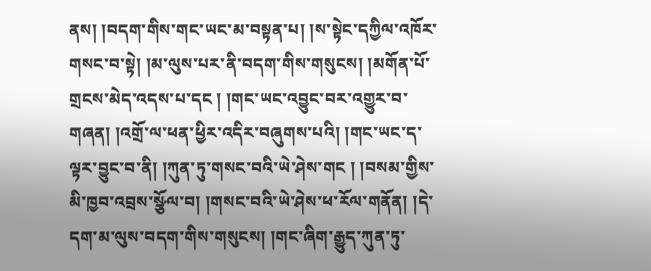ནས། །བདག་གིས་གང་ཡང་མ་བསྟན་པ། །ས་སྟེང་དཀྱིལ་འཁོར་གསང་བ་སྟེ། །མ་ལུས་པར་ནི་བདག་གིས་གསུངས། །མགོན་པོ་གྲངས་མེད་འདས་པ་དང ། །གང་ཡང་འབྱུང་བར་འགྱུར་བ་གཞན། །འགྲོ་ལ་ཕན་ཕྱིར་འདིར་བཞུགས་པའི། །གང་ཡང་ད་ལྟར་བྱུང་བ་ནི། །ཀུན་ཏུ་གསང་བའི་ཡེ་ཤེས་གང ། །བསམ་གྱིས་མི་ཁྱབ་འབྲས་སྩོལ་བ། །གསང་བའི་ཡེ་ཤེས་ཕ་རོལ་གནོན། །དེ་དག་མ་ལུས་བདག་གིས་གསུངས། །གང་ཞིག་རྒྱུད་ཀུན་ཏུ་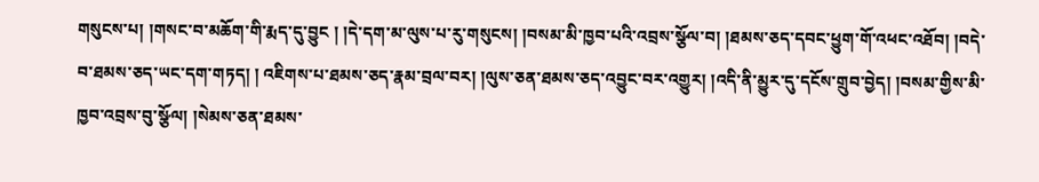གསུངས་པ། །གསང་བ་མཆོག་གི་རྨད་དུ་བྱུང ། །དེ་དག་མ་ལུས་པ་རུ་གསུངས། །བསམ་མི་ཁྱབ་པའི་འབྲས་སྩོལ་བ། །ཐམས་ཅད་དབང་ཕྱུག་གོ་འཕང་འཐོབ། །བདེ་བ་ཐམས་ཅད་ཡང་དག་གཏད། ། འཇིགས་པ་ཐམས་ཅད་རྣམ་བྲལ་བར། །ལུས་ཅན་ཐམས་ཅད་འབྱུང་བར་འགྱུར། །འདི་ནི་མྱུར་དུ་དངོས་གྲུབ་བྱེད། །བསམ་གྱིས་མི་ཁྱབ་འབྲས་བུ་སྩོལ། །སེམས་ཅན་ཐམས་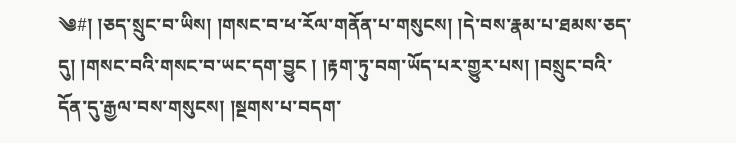༄#། །ཅད་སྲུང་བ་ཡིས། །གསང་བ་ཕ་རོལ་གནོན་པ་གསུངས། །དེ་བས་རྣམ་པ་ཐམས་ཅད་དུ། །གསང་བའི་གསང་བ་ཡང་དག་བྱུང ། །རྟག་ཏུ་བག་ཡོད་པར་གྱུར་པས། །བསྲུང་བའི་དོན་དུ་རྒྱལ་བས་གསུངས། །སྔགས་པ་བདག་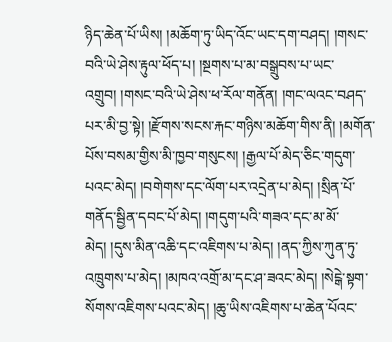ཉིད་ཆེན་པོ་ཡིས། །མཆོག་ཏུ་ཡིད་འོང་ཡང་དག་བཤད། །གསང་བའི་ཡེ་ཤེས་རྟུལ་ཕོད་པ། །སྔགས་པ་མ་བསྒྲུབས་པ་ཡང་འགྲུབ། །གསང་བའི་ཡེ་ཤེས་ཕ་རོལ་གནོན། །གང་ལའང་བཤད་པར་མི་བྱ་སྟེ། །རྫོགས་སངས་རྐང་གཉིས་མཆོག་གིས་ནི། །མགོན་པོས་བསམ་གྱིས་མི་ཁྱབ་གསུངས། །རྒྱལ་པོ་མེད་ཅིང་གདུག་པའང་མེད། །བགེགས་དང་ལོག་པར་འདྲེན་པ་མེད། །སྲིན་པོ་གནོད་སྦྱིན་དབང་པོ་མེད། །གདུག་པའི་གཟའ་དང་མ་མོ་མེད། །དུས་མིན་འཆི་དང་འཇིགས་པ་མེད། །ནད་ཀྱིས་ཀུན་ཏུ་འཁྲུགས་པ་མེད། །མཁའ་འགྲོ་མ་དང་ཤ་ཟའང་མེད། །སེངྒེ་སྟག་སོགས་འཇིགས་པའང་མེད། །ཆུ་ཡིས་འཇིགས་པ་ཆེན་པོའང་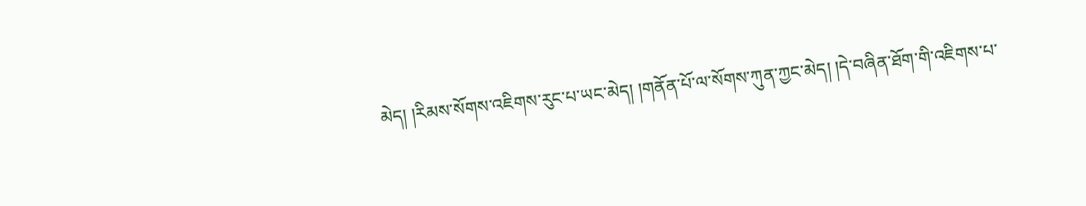མེད། །རིམས་སོགས་འཇིགས་རུང་པ་ཡང་མེད། །གནོན་པོ་ལ་སོགས་ཀུན་ཀྱང་མེད། །དེ་བཞིན་ཐོག་གི་འཇིགས་པ་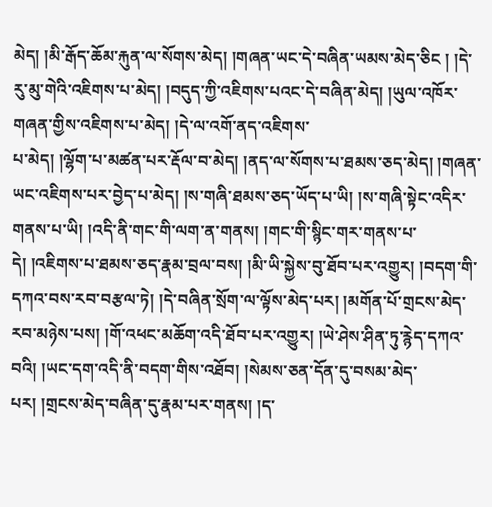མེད། །མི་རྒོད་ཆོམ་རྐུན་ལ་སོགས་མེད། །གཞན་ཡང་དེ་བཞིན་ཡམས་མེད་ཅིང ། །དེ་རུ་མུ་གེའི་འཇིགས་པ་མེད། །བདུད་ཀྱི་འཇིགས་པའང་དེ་བཞིན་མེད། །ཡུལ་འཁོར་གཞན་གྱིས་འཇིགས་པ་མེད། །དེ་ལ་འགོ་ནད་འཇིགས་
པ་མེད། །ལྷོག་པ་མཚན་པར་རྡོལ་བ་མེད། །ནད་ལ་སོགས་པ་ཐམས་ཅད་མེད། །གཞན་ཡང་འཇིགས་པར་བྱེད་པ་མེད། །ས་གཞི་ཐམས་ཅད་ཡོད་པ་ཡི། །ས་གཞི་སྟེང་འདིར་གནས་པ་ཡི། །འདི་ནི་གང་གི་ལག་ན་གནས། །གང་གི་སྙིང་གར་གནས་པ་དེ། །འཇིགས་པ་ཐམས་ཅད་རྣམ་བྲལ་བས། །མི་ཡི་སྐྱེས་བུ་ཐོབ་པར་འགྱུར། །བདག་གི་དཀའ་བས་རབ་བརྩལ་ཏེ། །དེ་བཞིན་སྲོག་ལ་ལྟོས་མེད་པར། །མགོན་པོ་གྲངས་མེད་རབ་མཉེས་པས། །གོ་འཕང་མཆོག་འདི་ཐོབ་པར་འགྱུར། །ཡེ་ཤེས་ཤིན་ཏུ་རྙེད་དཀའ་བའི། །ཡང་དག་འདི་ནི་བདག་གིས་འཐོབ། །སེམས་ཅན་དོན་དུ་བསམ་མེད་པར། །གྲངས་མེད་བཞིན་དུ་རྣམ་པར་གནས། །ད་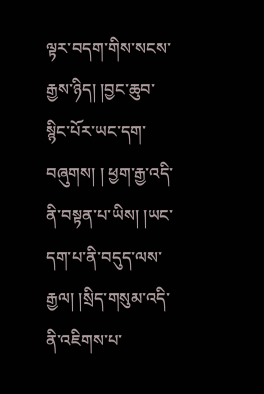ལྟར་བདག་གིས་སངས་རྒྱས་ཉིད། །བྱང་ཆུབ་སྙིང་པོར་ཡང་དག་བཞུགས། ། ཕྱག་རྒྱ་འདི་ནི་བསྟན་པ་ཡིས། །ཡང་དག་པ་ནི་བདུད་ལས་རྒྱལ། །སྲིད་གསུམ་འདི་ནི་འཇིགས་པ་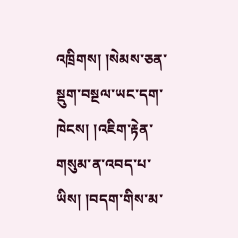འཁྲིགས། །སེམས་ཅན་སྡུག་བསྔལ་ཡང་དག་ཁེངས། །འཇིག་རྟེན་གསུམ་ན་འབད་པ་ཡིས། །བདག་གིས་མ་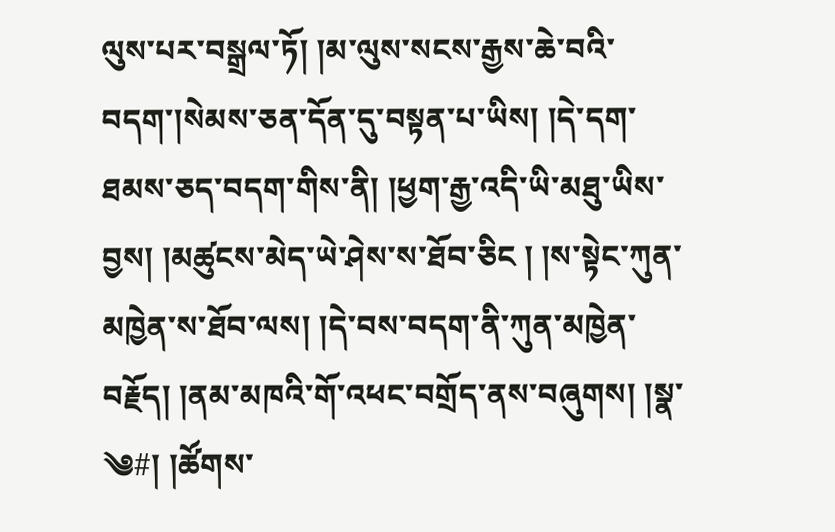ལུས་པར་བསྒྲལ་ཏོ། །མ་ལུས་སངས་རྒྱས་ཆེ་བའི་བདག་།སེམས་ཅན་དོན་དུ་བསྟན་པ་ཡིས། །དེ་དག་ཐམས་ཅད་བདག་གིས་ནི། །ཕྱག་རྒྱ་འདི་ཡི་མཐུ་ཡིས་བྱས། །མཚུངས་མེད་ཡེ་ཤེས་ས་ཐོབ་ཅིང ། །ས་སྟེང་ཀུན་མཁྱེན་ས་ཐོབ་ལས། །དེ་བས་བདག་ནི་ཀུན་མཁྱེན་བརྗོད། །ནམ་མཁའི་གོ་འཕང་བགྲོད་ནས་བཞུགས། །སྣ་
༄#། །ཚོགས་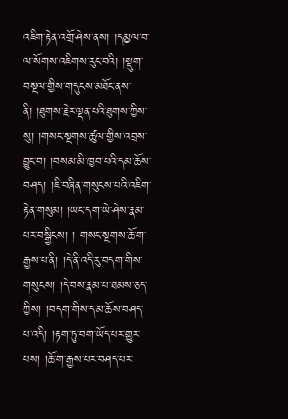འཇིག་རྟེན་འགྲོ་ཤེས་ནས། །དམྱལ་བ་ལ་སོགས་འཇིགས་རུང་བའི། །སྡུག་བསྔལ་གྱིས་གདུངས་མཐོང་ནས་ནི། །ཐུགས་རྗེར་ལྡན་པའི་ཐུགས་ཀྱིས་སུ། །གསང་སྔགས་ཚུལ་གྱིས་འབྲས་བྱུང་བ། །བསམ་མི་ཁྱབ་པའི་དམ་ཆོས་བཤད། །ཇི་བཞིན་གསུངས་པའི་འཇིག་རྟེན་གསུམ། །ཡང་དག་ཡེ་ཤེས་རྣམ་པར་བསྒྱིངས། ། གསང་སྔགས་ཆོ་ག་རྒྱས་པ་ནི། །དེ་ནི་འདི་རུ་བདག་གིས་གསུངས། །དེ་བས་རྣམ་པ་ཐམས་ཅད་ཀྱིས། །བདག་གིས་དམ་ཆོས་བཤད་པ་འདི། །རྟག་ཏུ་བག་ཡོད་པར་གྱུར་པས། །ཆོ་ག་རྒྱས་པར་བཤད་པར་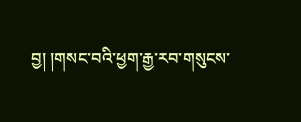བྱ། །གསང་བའི་ཕྱག་རྒྱ་རབ་གསུངས་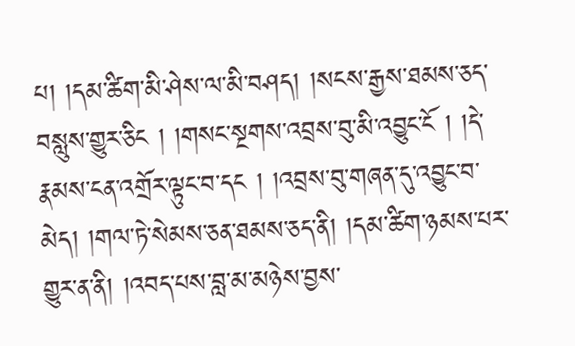པ། །དམ་ཚིག་མི་ཤེས་ལ་མི་བཤད། །སངས་རྒྱས་ཐམས་ཅད་བསླུས་གྱུར་ཅིང ། །གསང་སྔགས་འབྲས་བུ་མི་འབྱུང་ངོ ། །དེ་རྣམས་ངན་འགྲོར་ལྟུང་བ་དང ། །འབྲས་བུ་གཞན་དུ་འབྱུང་བ་མེད། །གལ་ཏེ་སེམས་ཅན་ཐམས་ཅད་ནི། །དམ་ཚིག་ཉམས་པར་གྱུར་ན་ནི། །འབད་པས་བླ་མ་མཉེས་བྱས་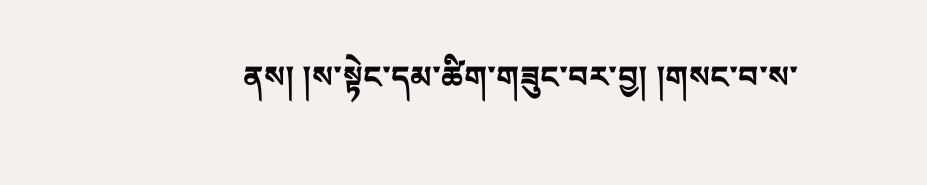ནས། །ས་སྟེང་དམ་ཚིག་གཟུང་བར་བྱ། །གསང་བ་ས་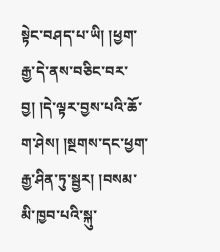སྟེང་བཤད་པ་ཡི། །ཕྱག་རྒྱ་དེ་ནས་བཅིང་བར་བྱ། །དེ་ལྟར་བྱས་པའི་ཆོ་ག་ཤེས། །སྔགས་དང་ཕྱག་རྒྱ་ཤིན་ཏུ་སྦྱར། །བསམ་མི་ཁྱབ་པའི་སྐུ་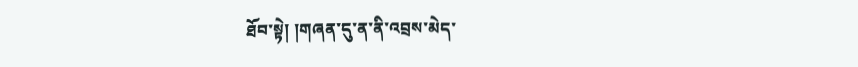ཐོབ་སྟེ། །གཞན་དུ་ན་ནི་འབྲས་མེད་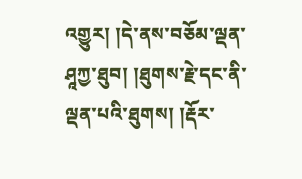འགྱུར། །དེ་ནས་བཅོམ་ལྡན་ཤཱཀྱ་ཐུབ། །ཐུགས་རྗེ་དང་ནི་ལྡན་པའི་ཐུགས། །རྡོར་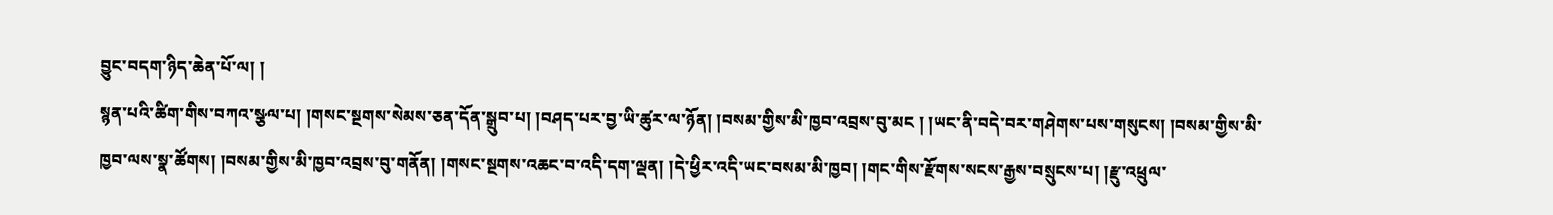བྱུང་བདག་ཉིད་ཆེན་པོ་ལ། །
སྙན་པའི་ཚིག་གིས་བཀའ་སྩལ་པ། །གསང་སྔགས་སེམས་ཅན་དོན་སྒྲུབ་པ། །བཤད་པར་བྱ་ཡི་ཚུར་ལ་ཉོན། །བསམ་གྱིས་མི་ཁྱབ་འབྲས་བུ་མང ། །ཡང་ནི་བདེ་བར་གཤེགས་པས་གསུངས། །བསམ་གྱིས་མི་ཁྱབ་ལས་སྣ་ཚོགས། །བསམ་གྱིས་མི་ཁྱབ་འབྲས་བུ་གནོན། །གསང་སྔགས་འཆང་བ་འདི་དག་ལྡན། །དེ་ཕྱིར་འདི་ཡང་བསམ་མི་ཁྱབ། །གང་གིས་རྫོགས་སངས་རྒྱས་བསྲུངས་པ། །རྫུ་འཕྲུལ་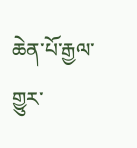ཆེན་པོ་རྒྱལ་གྱུར་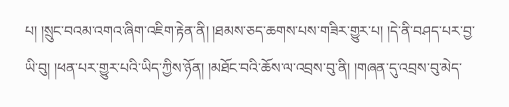པ། །སྲུང་བའམ་འགའ་ཞིག་འཇིག་རྟེན་ནི། །ཐམས་ཅད་ཆགས་པས་གཟིར་གྱུར་པ། །དེ་ནི་བཤད་པར་བྱ་ཡི་བུ། །ཕན་པར་གྱུར་པའི་ཡིད་ཀྱིས་ཉོན། །མཐོང་བའི་ཆོས་ལ་འབྲས་བུ་ནི། །གཞན་དུ་འབྲས་བུ་མེད་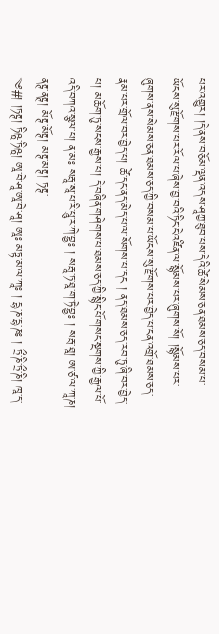པར་འགྱུར། །དེ་ནས་བཅོམ་ལྡན་འདས་ཤཱཀྱ་ཐུབ་པས་དེའི་ཚེ་སེམས་ཅན་ཐམས་ཅད་བསམ་པ་ཡོངས་སུ་རྫོགས་པར་རོལ་པ་ཞེས་བྱ་བའི་ཏིང་ངེ་འཛིན་ལ་སྙོམས་པར་ཞུགས་སོ། །སྙོམས་པར་ཞུགས་ནས་སེམས་ཅན་ཐམས་ཅད་ཀྱི་བསམ་པ་ཡོངས་སུ་རྫོགས་པར་བྱེད་པ་ངན་འགྲོ་ཐམས་ཅད་རྣམ་པར་གྲོལ་བར་བྱེད་པ། ཚེ་དང་ནད་མེད་པ་ལ་སོགས་པ་དང ། ནད་ཐམས་ཅད་རབ་ཏུ་ཞི་བར་བྱེད་པ། མཆོག་ཏུ་སངས་རྒྱས་པ། དེ་བཞིན་གཤེགས་པ་ཐམས་ཅད་ཀྱི་སྙིང་པོ་གསང་སྔགས་ཀྱི་རྒྱལ་པོ་འདི་བཀའ་སྩལ་པ། ན་མཿ སརྦཱ་སཱ་པ་རི་པཱུ་ར་ཀེ་བྷྱཿ ། སརྦཱ་ཏ་ཐཱ་ག་ཏེ་བྷྱཿ ། སརྦ་ཐཱ། ཨ་ཙ་ལ་ཀཱ་ཎ། ནཊྚ་ནཊྚ། མོཊྚ་མོཊྚ། མཊྚ་མཊྚ། ཏཊྚ་
༄#། །ཏཊྚ། ཏིཥྛ་ཏིཥྛ། ཨཱ་བེ་ཤཱ་ཨཱ་བེ་ཤཱ། ཨཱཿ མཏྟ་མ་ལ་ཀཱཿ ། དྷ་ཎ་དྷ་ཎཿ ། ཏྲྀ་ཎི་ཏྲྀ་ཎི། ཁཱ་ད་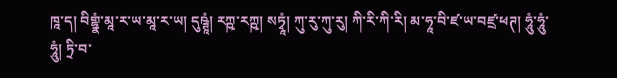ཁཱ་ད། བིགྷྣཾ་མཱ་ར་ཡ་མཱ་ར་ཡ། དུཥྚཱཾ། རཀྵ་རཀྵ། སཏྭཱཾ། ཀུ་རུ་ཀུ་རུ། ཀི་རི་ཀི་རི། མ་ཧཱ་བི་ཛ་ཡ་བཛྲ་ཕཊ། ཧཱུཾ་ཧཱུཾ་ཧཱུཾ། ཏྲི་བ་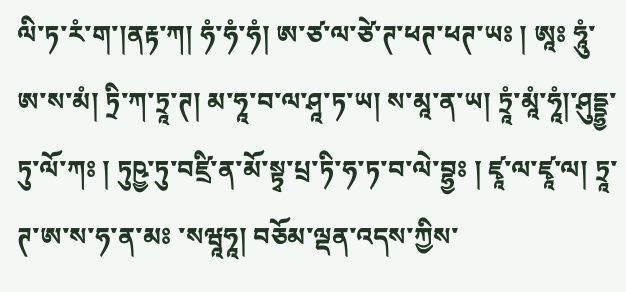ལི་ཏ་རཾ་ག་།ནརྟ་ཀ། ཧཾ་ཧཾ་ཧཾ། ཨ་ཙ་ལ་ཙེ་ཊ་ཕཊ་ཕཊ་ཡཿ ། ཨཱཿ ཧཱུཾ་ཨ་ས་མཾ། ཏྲི་ཀ་ཏྲཱ་ཊ། མ་ཧཱ་བ་ལ་ཤཱ་ཏ་ཡ། ས་མཱ་ན་ཡ། ཏྲཱཾ་མཱཾ་ཧཱཾ།་ཤུདྡྷྱ་ཏུ་ལོ་ཀཿ ། ཏུཥྱ་ཏུ་བཛྲི་ན་མོ་སྟྭ་པྲ་ཏི་ཧ་ཏ་བ་ལེ་བྷྱཿ ། ཛྭཱ་ལ་ཛྭཱ་ལ། ཏྲཱ་ཊ་ཨ་ས་ཧ་ན་མཿ ་སཝཱཧཱ། བཅོམ་ལྡན་འདས་ཀྱིས་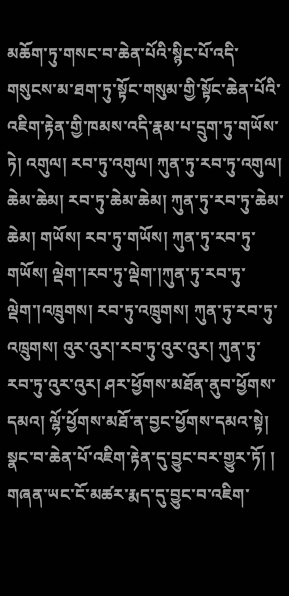མཆོག་ཏུ་གསང་བ་ཆེན་པོའི་སྙིང་པོ་འདི་གསུངས་མ་ཐག་ཏུ་སྟོང་གསུམ་གྱི་སྟོང་ཆེན་པོའི་འཇིག་རྟེན་གྱི་ཁམས་འདི་རྣམ་པ་དྲུག་ཏུ་གཡོས་ཏེ། འགུལ། རབ་ཏུ་འགུལ། ཀུན་ཏུ་རབ་ཏུ་འགུལ། ཆེམ་ཆེམ། རབ་ཏུ་ཆེམ་ཆེམ། ཀུན་ཏུ་རབ་ཏུ་ཆེམ་ཆེམ། གཡོས། རབ་ཏུ་གཡོས། ཀུན་ཏུ་རབ་ཏུ་གཡོས། ལྡེག་།རབ་ཏུ་ལྡེག་།ཀུན་ཏུ་རབ་ཏུ་ལྡེག་།འཁྲུགས། རབ་ཏུ་འཁྲུགས། ཀུན་ཏུ་རབ་ཏུ་འཁྲུགས། འུར་འུར།་རབ་ཏུ་འུར་འུར། ཀུན་ཏུ་རབ་ཏུ་འུར་འུར། ཤར་ཕྱོགས་མཐོན་ནུབ་ཕྱོགས་དམའ། ལྷོ་ཕྱོགས་མཐོ་ན་བྱང་ཕྱོགས་དམའ་སྟེ། སྣང་བ་ཆེན་པོ་འཇིག་རྟེན་དུ་བྱུང་བར་གྱུར་ཏོ། ། གཞན་ཡང་ངོ་མཚར་རྨད་དུ་བྱུང་བ་འཇིག་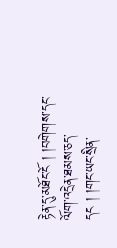རྟེན་དུ་མཐོང་ངོ ། །བགེགས་དང་ལོག་འདྲེན་ཐམས་ཅད་དང ། །གང་ཡང་སྲིན་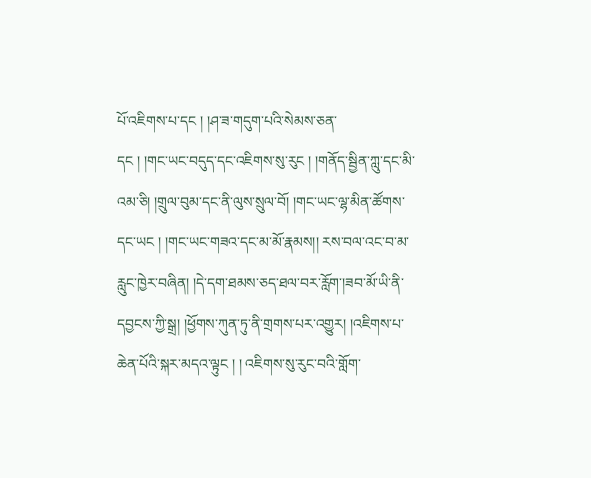པོ་འཇིགས་པ་དང ། །ཤ་ཟ་གདུག་པའི་སེམས་ཅན་
དང ། །གང་ཡང་བདུད་དང་འཇིགས་སུ་རུང ། །གནོད་སྦྱིན་ཀླུ་དང་མི་འམ་ཅི། །གྲུལ་བུམ་དང་ནི་ལུས་སྲུལ་བོ། །གང་ཡང་ལྷ་མིན་ཚོགས་དང་ཡང ། །གང་ཡང་གཟའ་དང་མ་མོ་རྣམས།། རས་བལ་འང་བ་མ་རླུང་ཁྱེར་བཞིན། །དེ་དག་ཐམས་ཅད་ཐལ་བར་རློག་།ཟབ་མོ་ཡི་ནི་དབྱངས་ཀྱི་སྒྲ། །ཕྱོགས་ཀུན་ཏུ་ནི་གྲགས་པར་འགྱུར། །འཇིགས་པ་ཆེན་པོའི་སྐར་མདའ་ལྟུང ། ། འཇིགས་སུ་རུང་བའི་གློག་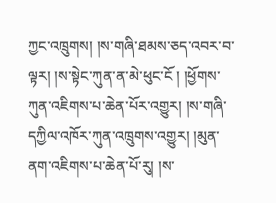ཀྱང་འཁྲུགས། །ས་གཞི་ཐམས་ཅད་འབར་བ་ལྟར། །ས་སྟེང་ཀུན་ན་མེ་ཕུང་ངོ ། །ཕྱོགས་ཀུན་འཇིགས་པ་ཆེན་པོར་འགྱུར། །ས་གཞི་དཀྱིལ་འཁོར་ཀུན་འཁྲུགས་འགྱུར། །མུན་ནག་འཇིགས་པ་ཆེན་པོ་རུ། །ས་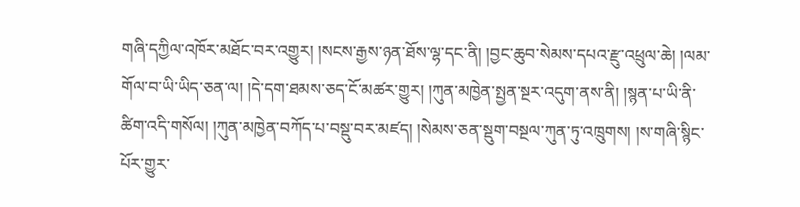གཞི་དཀྱིལ་འཁོར་མཐོང་བར་འགྱུར། །སངས་རྒྱས་ཉན་ཐོས་ལྷ་དང་ནི། །བྱང་ཆུབ་སེམས་དཔའ་རྫུ་འཕྲུལ་ཆེ། །ལམ་གོལ་བ་ཡི་ཡིད་ཅན་ལ། །དེ་དག་ཐམས་ཅད་ངོ་མཚར་གྱུར། །ཀུན་མཁྱེན་སྤྱན་སྔར་འདུག་ནས་ནི། །སྙན་པ་ཡི་ནི་ཚིག་འདི་གསོལ། །ཀུན་མཁྱེན་བཀོད་པ་བསྡུ་བར་མཛད། །སེམས་ཅན་སྡུག་བསྔལ་ཀུན་ཏུ་འཁྲུགས། །ས་གཞི་སྙིང་པོར་གྱུར་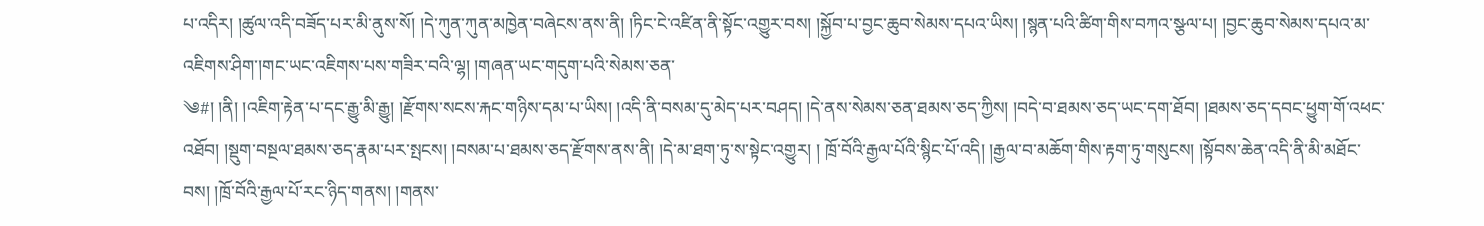པ་འདིར། །ཚུལ་འདི་བཟོད་པར་མི་ནུས་སོ། །དེ་ཀུན་ཀུན་མཁྱེན་བཞེངས་ནས་ནི། །ཏིང་ངེ་འཛིན་ནི་སྟོང་འགྱུར་བས། །སྐྱོབ་པ་བྱང་ཆུབ་སེམས་དཔའ་ཡིས། །སྙན་པའི་ཚིག་གིས་བཀའ་སྩལ་པ། །བྱང་ཆུབ་སེམས་དཔའ་མ་འཇིགས་ཤིག་།གང་ཡང་འཇིགས་པས་གཟིར་བའི་ལྷ། །གཞན་ཡང་གདུག་པའི་སེམས་ཅན་
༄#། །ནི། །འཇིག་རྟེན་པ་དང་རྒྱུ་མི་རྒྱུ། །རྫོགས་སངས་རྐང་གཉིས་དམ་པ་ཡིས། །འདི་ནི་བསམ་དུ་མེད་པར་བཤད། །དེ་ནས་སེམས་ཅན་ཐམས་ཅད་ཀྱིས། །བདེ་བ་ཐམས་ཅད་ཡང་དག་ཐོབ། །ཐམས་ཅད་དབང་ཕྱུག་གོ་འཕང་འཐོབ། །སྡུག་བསྔལ་ཐམས་ཅད་རྣམ་པར་སྤངས། །བསམ་པ་ཐམས་ཅད་རྫོགས་ནས་ནི། །དེ་མ་ཐག་ཏུ་ས་སྟེང་འགྱུར། ། ཁྲོ་བོའི་རྒྱལ་པོའི་སྙིང་པོ་འདི། །རྒྱལ་བ་མཆོག་གིས་རྟག་ཏུ་གསུངས། །སྟོབས་ཆེན་འདི་ནི་མི་མཐོང་བས། །ཁྲོ་བོའི་རྒྱལ་པོ་རང་ཉིད་གནས། །གནས་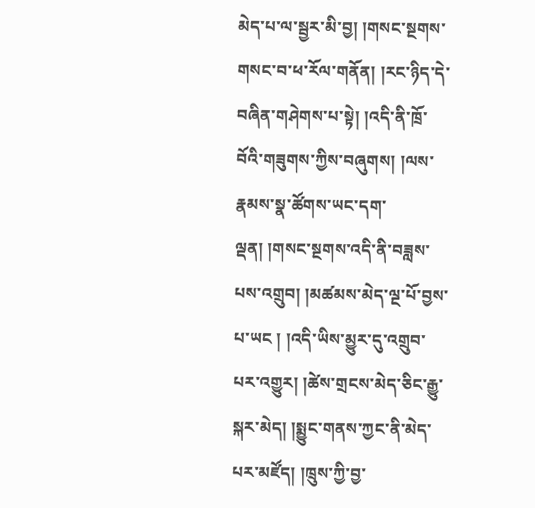མེད་པ་ལ་སྦྱར་མི་བྱ། །གསང་སྔགས་གསང་བ་ཕ་རོལ་གནོན། །རང་ཉིད་དེ་བཞིན་གཤེགས་པ་སྟེ། །འདི་ནི་ཁྲོ་བོའི་གཟུགས་ཀྱིས་བཞུགས། །ལས་རྣམས་སྣ་ཚོགས་ཡང་དག་ལྡན། །གསང་སྔགས་འདི་ནི་བཟླས་པས་འགྲུབ། །མཚམས་མེད་ལྔ་པོ་བྱས་པ་ཡང ། །འདི་ཡིས་མྱུར་དུ་འགྲུབ་པར་འགྱུར། །ཚེས་གྲངས་མེད་ཅིང་རྒྱུ་སྐར་མེད། །སྨྱུང་གནས་ཀྱང་ནི་མེད་པར་མཛོད། །ཁྲུས་ཀྱི་བྱ་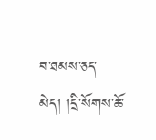བ་ཐམས་ཅད་མེད། །དྲི་སོགས་ཆོ་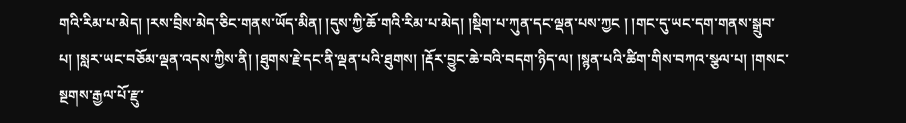གའི་རིམ་པ་མེད། །རས་བྲིས་མེད་ཅིང་གནས་ཡོད་མིན། །དུས་ཀྱི་ཆོ་གའི་རིམ་པ་མེད། །སྡིག་པ་ཀུན་དང་ལྡན་པས་ཀྱང ། །གང་དུ་ཡང་དག་གནས་སྒྲུབ་པ། །སླར་ཡང་བཅོམ་ལྡན་འདས་ཀྱིས་ནི། །ཐུགས་རྗེ་དང་ནི་ལྡན་པའི་ཐུགས། །རྡོར་བྱུང་ཆེ་བའི་བདག་ཉིད་ལ། །སྙན་པའི་ཚིག་གིས་བཀའ་སྩལ་པ། །གསང་སྔགས་རྒྱལ་པོ་རྫུ་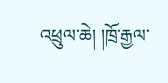འཕྲུལ་ཆེ། །ཁྲོ་རྒྱལ་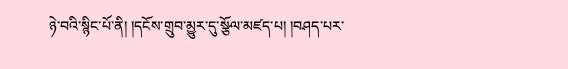ཉེ་བའི་སྙིང་པོ་ནི། །དངོས་གྲུབ་མྱུར་དུ་སྩོལ་མཛད་པ། །བཤད་པར་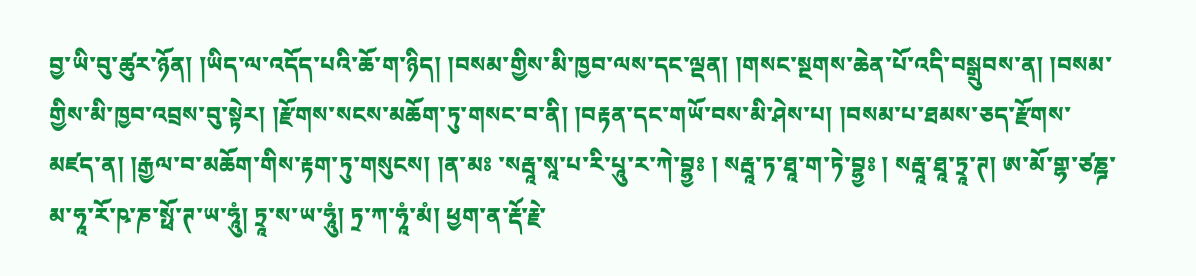བྱ་ཡི་བུ་ཚུར་ཉོན། །ཡིད་ལ་འདོད་པའི་ཆོ་ག་ཉིད། །བསམ་གྱིས་མི་ཁྱབ་ལས་དང་ལྡན། །གསང་སྔགས་ཆེན་པོ་འདི་བསྒྲུབས་ན། །བསམ་གྱིས་མི་ཁྱབ་འབྲས་བུ་སྟེར། །རྫོགས་སངས་མཆོག་ཏུ་གསང་བ་ནི། །བརྟན་དང་གཡོ་བས་མི་ཤེས་པ། །བསམ་པ་ཐམས་ཅད་རྫོགས་མཛད་ན། །རྒྱལ་བ་མཆོག་གིས་རྟག་ཏུ་གསུངས། །ན་མཿ ་སརྦཱ་སཱ་པ་རི་པཱུ་ར་ཀེ་བྷྱཿ ། སརྦཱ་ཏ་ཐཱ་ག་ཏེ་བྷྱཿ ། སརྦཱ་ཐཱ་ཏྲཱ་ཊ། ཨ་མོ་གྷ་ཙཎྜ་མ་ཧཱ་རོ་ཥ་ཎ་སྥོ་ཊ་ཡ་ཧཱུཾ། ཏྲཱ་ས་ཡ་ཧཱུཾ། ཏྲ་ཀ་ཧཱཾ་མཾ། ཕྱག་ན་རྡོ་རྗེ་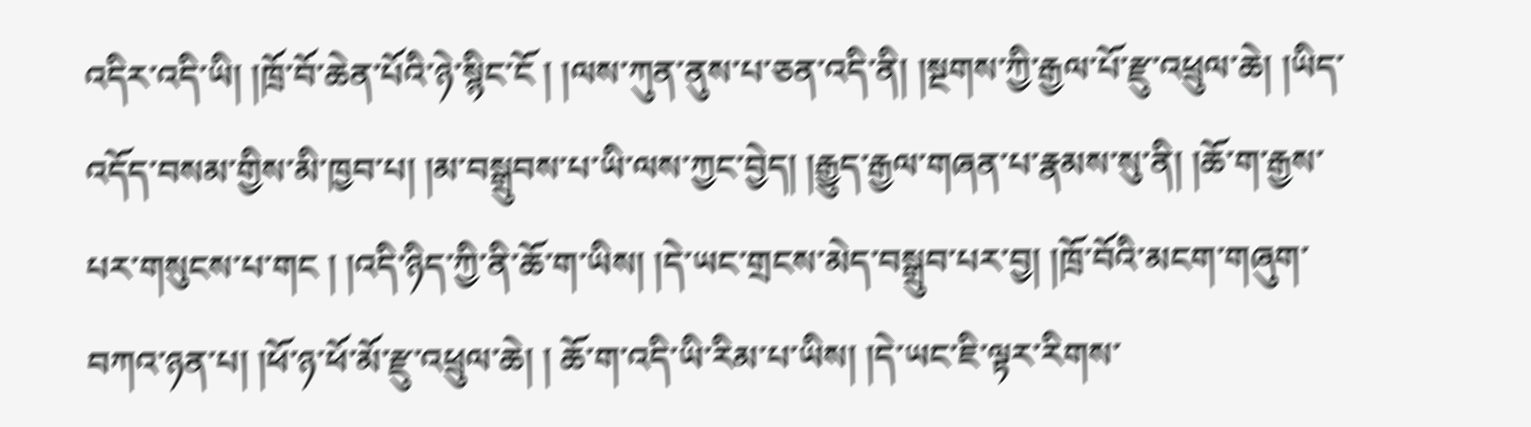འདིར་འདི་ཡི། །ཁྲོ་བོ་ཆེན་པོའི་ཉེ་སྙིང་ངོ ། །ལས་ཀུན་ནུས་པ་ཅན་འདི་ནི། །སྔགས་ཀྱི་རྒྱལ་པོ་རྫུ་འཕྲུལ་ཆེ། །ཡིད་འདོད་བསམ་གྱིས་མི་ཁྱབ་པ། །མ་བསྒྲུབས་པ་ཡི་ལས་ཀྱང་བྱེད། །རྒྱུད་རྒྱལ་གཞན་པ་རྣམས་སུ་ནི། །ཆོ་ག་རྒྱས་པར་གསུངས་པ་གང ། །འདི་ཉིད་ཀྱི་ནི་ཆོ་ག་ཡིས། །དེ་ཡང་གྲངས་མེད་བསྒྲུབ་པར་བྱ། །ཁྲོ་བོའི་མངག་གཞུག་བཀའ་ཉན་པ། །ཕོ་ཉ་ཕོ་མོ་རྫུ་འཕྲུལ་ཆེ། ། ཆོ་ག་འདི་ཡི་རིམ་པ་ཡིས། །དེ་ཡང་ཇི་ལྟར་རིགས་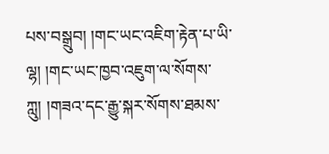པས་བསྒྲུབ། །གང་ཡང་འཇིག་རྟེན་པ་ཡི་ལྷ། །གང་ཡང་ཁྱབ་འཇུག་ལ་སོགས་ཀླུ། །གཟའ་དང་རྒྱུ་སྐར་སོགས་ཐམས་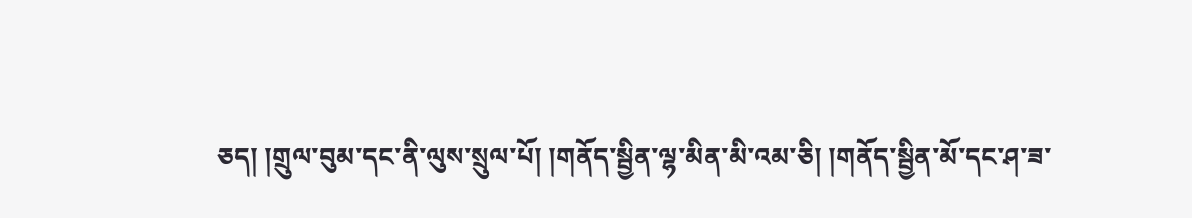ཅད། །གྲུལ་བུམ་དང་ནི་ལུས་སྲུལ་པོ། །གནོད་སྦྱིན་ལྷ་མིན་མི་འམ་ཅི། །གནོད་སྦྱིན་མོ་དང་ཤ་ཟ་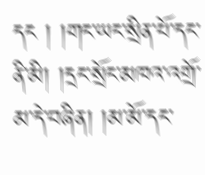དང ། །གང་ཡང་སྲིན་པོ་དང་ནི་མི། །དྲང་སྲོང་མཁའ་འགྲོ་མ་དེ་བཞིན། །མ་མོ་དང་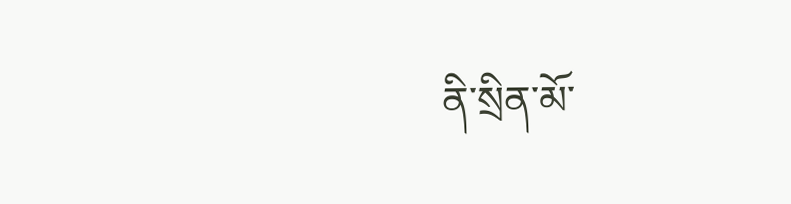ནི་སྲིན་མོ་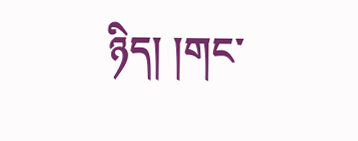ཉིད། །གང་